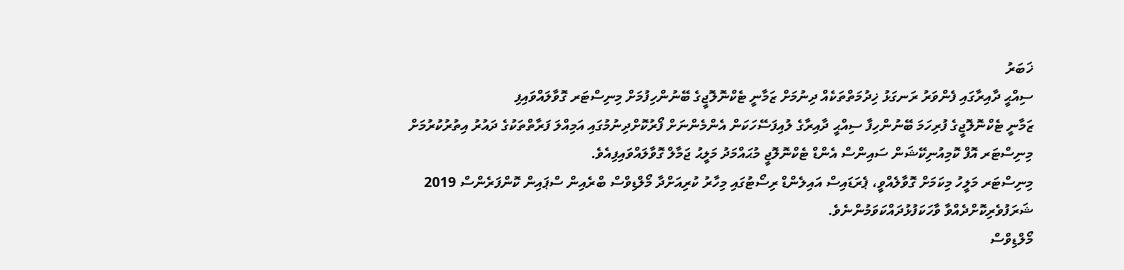ޚަބަރު
ސިއްޙީ ދާއިރާގައި ފެންވަރު ރަނގަޅު ޚިދުމަތްތަކެއް ދިނުމަށް ޒަމާނީ ޓެކްނޮލޮޖީގެ ބޭނުންހިފުމަށް މިނިސްޓަރ ގޮވާލައްވައިފި
ޒަމާނީ ޓެކްނޮލޮޖީގެ ފުރިހަމަ ބޭނުންހިފާ ސިއްޙީ ދާއިރާގެ ލުއިފަސޭހަކަން އެންމެންނަށް ފޯރުކޮށްދިނުމުގައި އަމިއްލަ ފަރާތްތަކުގެ ދައުރު އިތުރުކުރުމަށް މިނިސްޓަރ އޮފް ކޮމިއުނިކޭޝަން ސައިންސް އެންޑް ޓެކްނޮލޮޖީ މުޙައްމަދު މަލީޙު ޖަމާލް ގޮވާލައްވައިފިއެވެ.
މިނިސްޓަރ މަލީހު މިކަމަށް ގޮވާލެއްވީ، ޕެރަޑައިސް އައިލެންޑް ރިސޯޓުގައި މިހާރު ކުރިއަށްދާ މޯލްޑިވްސް ބްރެއިން ސްޕައިން ކޮންފަރެންސް 2019 ޝަރަފުވެރިކޮށްދެއްވާ ވާހަކަފުޅުދައްކަވަމުންނެވެ.
މޯލްޑިވްސް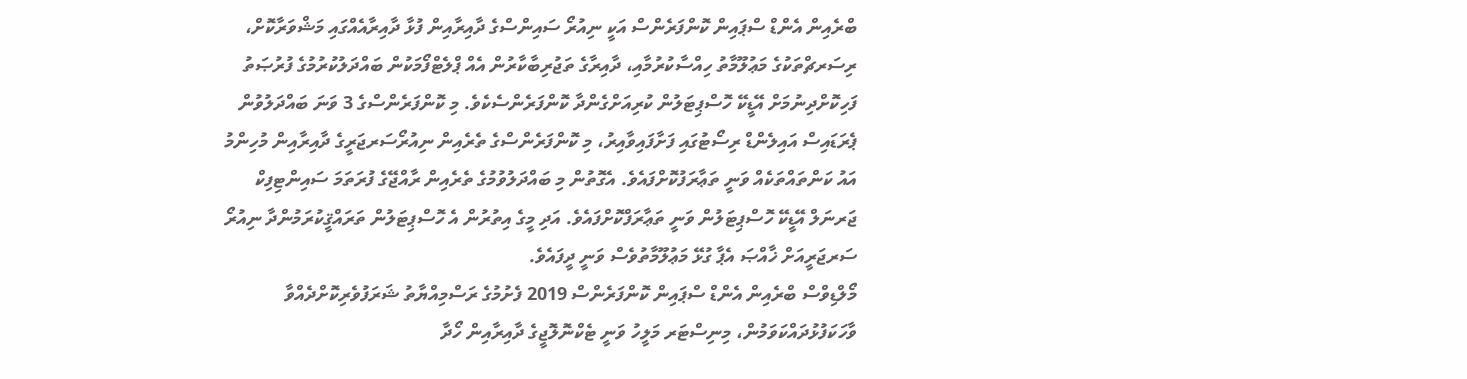ބްރެއިން އެންޑް ސްޕައިން ކޮންފަރެންސް އަކީ ނިއުރޯ ސައިންސްގެ ދާއިރާއިން ފުޅާ ދާއިރާއެއްގައި މަޝްވަރާކޮށް، ރިސަރޗްތަކުގެ މަޢުލޫމާތު ހިއްސާކުރުމާއި، ދާއިރާގެ ތަޖުރިބާކާރުން އެއް ޕްލެޓްފޯމަކުން ބައްދަލުކުރުމުގެ ފުރުޞަތު ފަހިކޮށްދިނުމަށް އޭޑީކޭ ހޮސްޕިޓަލުން ކުރިއަށްގެންދާ ކޮންފަރެންސެކެވެ. މި ކޮންފަރެންސްގެ 3 ވަނަ ބައްދަލުވުން ޕެރަޑައިސް އައިލެންޑް ރިސޯޓުގައި ފަށާފައިވާއިރު، މި ކޮންފަރެންސްގެ ތެރެއިން ނިއުރޯސަރޖަރީގެ ދާއިރާއިން މުހިންމު އައު ކަންތައްތަކެއް ވަނީ ތަޢާރަފުކޮށްފައެވެ. އެގޮތުން މި ބައްދަލުވުމުގެ ތެރެއިން ރާއްޖޭގެ ފުރަތަމަ ސައިންޓިފިކް ޖަރނަލް އޭޑީކޭ ހޮސްޕިޓަލުން ވަނީ ތަޢާރަފްކޮށްފައެވެ. އަދި މީގެ އިތުރުން އެ ހޮސްޕިޓަލުން ތަރައްޤީކުރަމުންދާ ނިއުރޯ ސަރޖަރީއަށް ޚާއްޞަ އެޕާ ގުޅޭ މަޢުލޫމާތުވެސް ވަނީ ދީފައެވެ.
މޯލްޑިވްސް ބްރެއިން އެންޑް ސްޕައިން ކޮންފަރެންސް 2019 ފެށުމުގެ ރަސްމިއްޔާތު ޝަރަފުވެރިކޮށްދެއްވާ ވާހަކަފުޅުދައްކަވަމުން، މިނިސްޓަރ މަލީހު ވަނީ ޓެކްނޮލޮޖީގެ ދާއިރާއިން ހޯދާ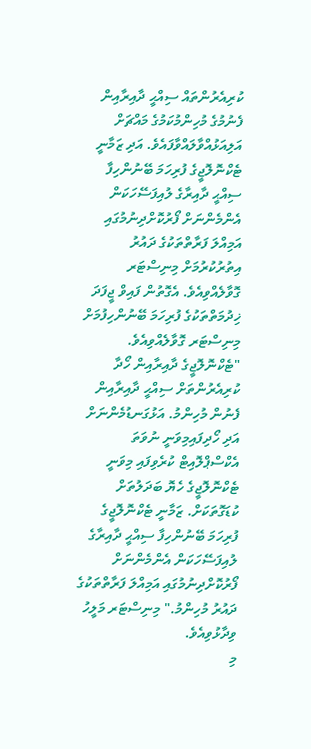ކުރިއެރުންތައް ސިއްޙީ ދާއިރާއިން ފެނުމުގެ މުހިންމުކަމުގެ މައްޗަށް އަލިއަޅުއްވާލައްވާފައެވެ. އަދި ޒަމާނީ ޓެކްނޮލޮޖީގެ ފުރިހަމަ ބޭނުންހިފާ ސިއްޙީ ދާއިރާގެ ލުއިފަސޭހަކަން އެންމެންނަށް ފޯރުކޮށްދިނުމުގައި އަމިއްލަ ފަރާތްތަކުގެ ދައުރު އިތުރުކުރުމަށް މިނިސްޓަރ ގޮވާލެއްވިއެވެ. އެގޮތުން ފައިވް ޖީފަދަ ޚިދުމަތްތަކުގެ ފުރިހަމަ ބޭނުންހިފުމަށް މިނިސްޓަރ ގޮވާލެއްވިއެވެ.
"ޓެކްނޮލޮޖީގެ ދާއިރާއިން ހޯދާ ކުރިއެރުންތަށް ސިއްޙީ ދާއިރާއިން ފެނުން މުހިންމު. އަޅުގަނޑުމެންނަށް އަދި ހޯދިފައިމިވަނީ ނުވަތަ އެކްސްޕްލޮއިޓް ކުރެވިފައި މިވަނީ ޓެކްނޮލޮޖީގެ ހެޔޮ ބަދަލުތަށް ކުޑަގޮތަކަށް. ޒަމާނީ ޓެކްނޮލޮޖީގެ ފުރިހަމަ ބޭނުންހިފާ ސިއްޙީ ދާއިރާގެ ލުއިފަސޭހަކަން އެންމެންނަށް ފޯރުކޮށްދިނުމުގައި އަމިއްލަ ފަރާތްތަކުގެ ދައުރު މުހިންމު." މިނިސްޓަރ މަލީހު ވިދާޅުވިއެވެ.
މި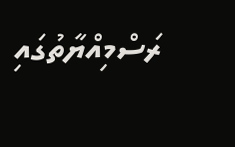ރަސްމިއްޔާތުގައި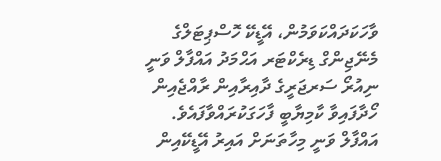ވާހަކަދައްކަވަމުން، އޭޑީކޭ ހޮސްޕިޓަލްގެ މެނޭޖިންގް ޑިރެކްޓަރ އަޙްމަދު އައްފާލް ވަނީ ނިއުރޯ ސަރޖަރީގެ ދާއިރާއިން ރާއްޖެއިން ހޯދާފައިވާ ކާމިޔާބީ ފާހަގަކުރައްވާފައެވެ. އައްފާލް ވަނީ މިހާތަނަށް އައިރު އޭޑީކޭއިން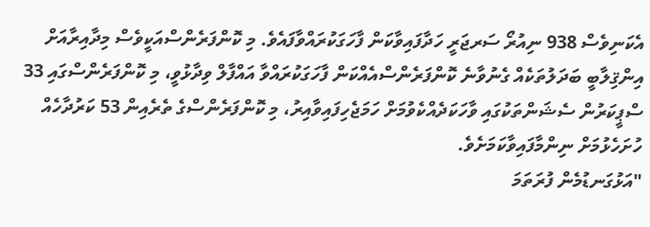އެކަނިވެސް 938 ނިއުރޯ ސަރޖަރީ ހަދާފައިވާކަން ފާހަގަކުރައްވާފައެވެ. މި ކޮންފަރެންސްއަކީވެސް މިދާއިރާއަށް އިންޤިލާބީ ބަދަލުތަކެއް ގެނުވާނެ ކޮންފަރެންސްއެއްކަން ފާހަގަކުރައްވާ އައްފާލް ވިދާޅުވީ، މި ކޮންފަރެންސްގައި 33 ސްޕީކަރުން ސެޝަންތަކުގައި ވާހަކަދެއްކެވުމަށް ހަމަޖެހިފައިވާއިރު، މި ކޮންފަރެންސްގެ ތެރެއިން 53 ކަރުދާހެއް ހުށަހެޅުމަށް ނިންމާފައިވާކަމަށެވެ.
"އަޅުގަނޑުމެން ފުރަތަމަ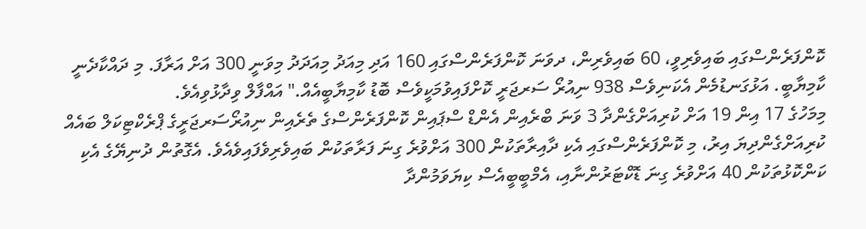ކޮންފަރެންސްގައި ބައިވެރިވީ، 60 ބައިވެރިން، ދވަނަ ކޮންފަރެންސްގައި 160 އަދި މިއަދު މިއަދަދު މިވަނީ 300 އަށް އަރާފަ. މި ދައްކާދެނީ ކާމިޔާބީ. އަޅުގަނޑުމެން އެކަނިވެސް 938 ނިއުރޯ ސަރޖަރީ ކޮށްފައިވުމަކީވެސް ބޮޑު ކާމިޔާބީއެއް." އައްފާލް ވިދާޅުވިއެވެ.
މިމަހުގެ 17 އިން 19 އަށް ކުރިއަށްގެންދާ 3 ވަނަ ބްރެއިން އެންޑް ސްޕައިން ކޮންފަރެންސްގެ ތެރެއިން ނިއުރޯސަރޖަރީގެ ޕްރެކްޓިކަލް ބައެއް ކުރިއަށްގެންދިޔަ އިރު، މި ކޮންފަރެންސްގައި އެކި ދާއިރާތަކުން 300 އަށްވުރެ ގިނަ ފަރާތަކުން ބައިވެރިވެފައިވެއެވެ. އެގޮތުން ދުނިޔޭގެ އެކި ކަންކޮޅުތަކުން 40 އަށްވުރެ ގިނަ ޑޮކްޓަރުންނާއި، އެމްބީބީއެސް ކިޔަވަމުންދާ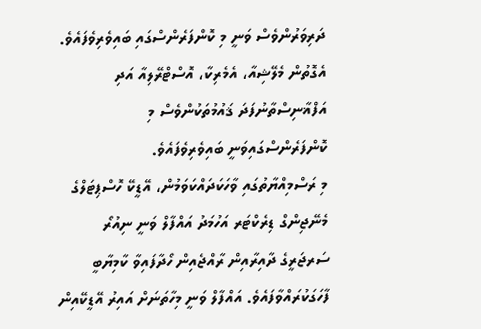ދަރިވަރުންވެސް ވަނީ މި ކޮންފަރެންސްގައި ބައިވެރިވެފައެވެ. އެގޮތުން މެލޭޝިއާ، އެމެރިކާ، އޮސްޓްރޭލިއާ އަދި އަފްޣާނިސްތާނުފަދަ ޤައުމުތަކުންވެސް މި ކޮންފަރެންސްގައިވަނީ ބައިވެރިވެފައެވެ.
މި ރަސްމިއްޔާތުގައި ވާހަކަދައްކަވަމުން، އޭޑީކޭ ހޮސްޕިޓަލްގެ މެނޭޖިންގް ޑިރެކްޓަރ އަހުމަދު އައްފާލް ވަނީ ނިއުރޯ ސަރޖަރީގެ ދާއިރާއިން ރާއްޖެއިން ހޯދާފައިވާ ކާމިޔާބީ ފާހަގަކުރައްވާފައެވެ. އައްފާލް ވަނީ މިހާތަނަށް އައިރު އޭޑީކޭއިން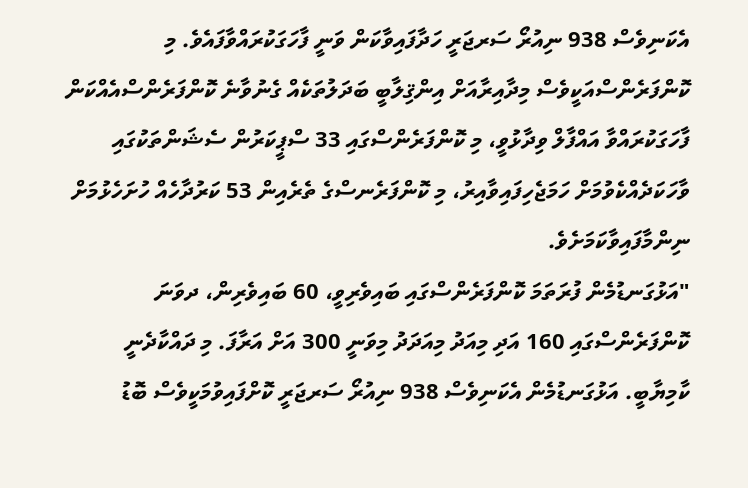އެކަނިވެސް 938 ނިއުރޯ ސަރޖަރީ ހަދާފައިވާކަން ވަނީ ފާހަގަކުރައްވާފައެވެ. މި ކޮންފަރެންސްއަކީވެސް މިދާއިރާއަށް އިންޤިލާބީ ބަދަލުތަކެއް ގެނުވާނެ ކޮންފަރެންސްއެއްކަން ފާހަގަކުރައްވާ އައްފާލް ވިދާޅުވީ، މި ކޮންފަރެންސްގައި 33 ސްޕީކަރުން ސެޝަންތަކުގައި ވާހަކަދެއްކެވުމަށް ހަމަޖެހިފައިވާއިރު، މި ކޮންފަރެނސްގެ ތެރެއިން 53 ކަރުދާހެއް ހުށަހެޅުމަށް ނިންމާފައިވާކަމަށެވެ.
"އަޅުގަނޑުމެން ފުރަތަމަ ކޮންފަރެންސްގައި ބައިވެރިވީ، 60 ބައިވެރިން، ދވަނަ ކޮންފަރެންސްގައި 160 އަދި މިއަދު މިއަދަދު މިވަނީ 300 އަށް އަރާފަ. މި ދައްކާދެނީ ކާމިޔާބީ. އަޅުގަނޑުމެން އެކަނިވެސް 938 ނިއުރޯ ސަރޖަރީ ކޮށްފައިވުމަކީވެސް ބޮޑު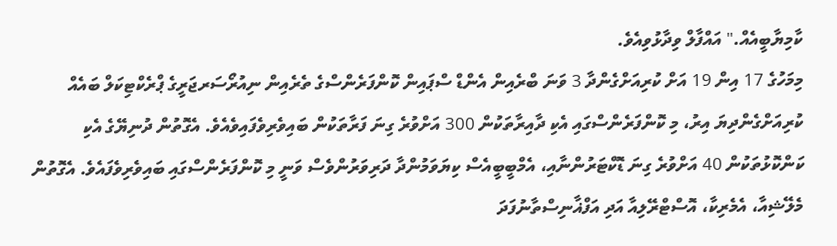ކާމިޔާބީއެއް." އައްފާލް ވިދާޅުވިއެވެ.
މިމަހުގެ 17 އިން 19 އަށް ކުރިއަށްގެންދާ 3 ވަނަ ބްރެއިން އެންޑް ސްޕައިން ކޮންފަރެންސްގެ ތެރެއިން ނިއުރޯސަރޖަރީގެ ޕްރެކްޓިކަލް ބައެއް ކުރިއަށްގެންދިޔަ އިރު، މި ކޮންފަރެންސްގައި އެކި ދާއިރާތަކުން 300 އަށްވުރެ ގިނަ ފަރާތަކުން ބައިވެރިވެފައިވެއެވެ. އެގޮތުން ދުނިޔޭގެ އެކި ކަންކޮޅުތަކުން 40 އަށްވުރެ ގިނަ ޑޮކްޓަރުންނާއި، އެމްބީބީއެސް ކިޔަވަމުންދާ ދަރިވަރުންވެސް ވަނީ މި ކޮންފަރެންސްގައި ބައިވެރިވެފައެވެ. އެގޮތުން މެލޭޝިއާ، އެމެރިކާ، އޮސްޓްރޭލިއާ އަދި އަފްޣާނިސްތާނުފަދަ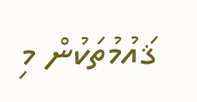ޤައުމުތަކުން މި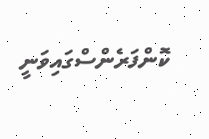ކޮންފަރެންސްގައިވަނީ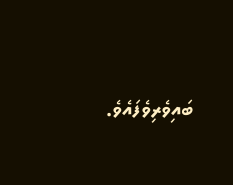ބައިވެރިވެފައެވެ.